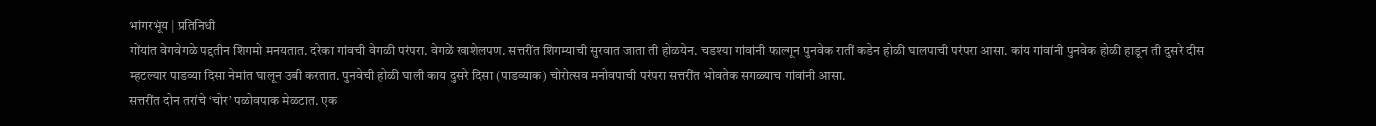भांगरभूंय | प्रतिनिधी
गोंयांत वेगवेगळे पद्दतीन शिगमो मनयतात. दरेका गांवची वेगळी परंपरा. वेगळें खाशेलपण. सत्तरींत शिगम्याची सुरवात जाता ती होळयेन. चडश्या गांवांनी फाल्गून पुनवेक रातीं कडेन होळी घालपाची परंपरा आसा. कांय गांवांनी पुनवेक होळी हाडून ती दुसरे दीस म्हटल्यार पाडव्या दिसा नेमांत घालून उबी करतात. पुनवेची होळी घाली काय दुसरे दिसा (पाडव्याक) चोरोत्सव मनोवपाची परंपरा सत्तरींत भोवतेक सगळ्याच गांवांनी आसा.
सत्तरींत दोन तरांचे ‘चोर’ पळोवपाक मेळटात. एक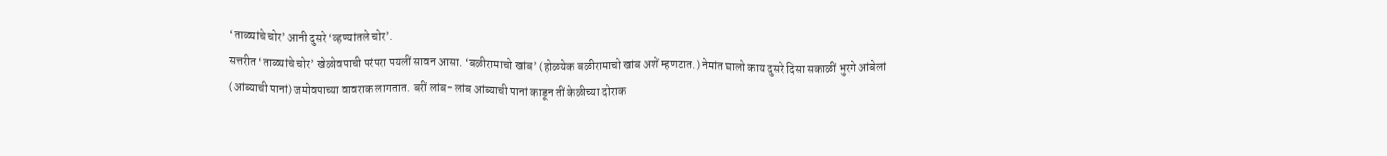‘ताळ्यांचे चोर’ आनी दुसरे ‘व्हण्यांतले चोर’.
सत्तरीत ‘ताळ्यांचे चोर’ खेळोवपाची परंपरा पयलीं सावन आसा. ‘बळीरामाचो खांब’ (होळयेक बळीरामाचो खांब अशें म्हणटात.) नेमांत घालो काय दुसरे दिसा सकाळीं भुरगे आंबेलां (आंब्याची पानां) जमोवपाच्या वावराक लागतात. बरीं लांब- लांब आंब्याची पानां काडून तीं केळीच्या दोराक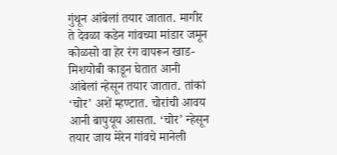गुंथून आंबेलां तयार जातात. मागीर ते देवळा कडेन गांवच्या मांडार जमून कोळसो वा हेर रंग वापरून खाड- मिशयोबी काडून घेतात आनी आंबेलां न्हेसून तयार जातात. तांकां ‘चोर’ अशें म्हण्टात. चोरांची आवय आनी बापुयूय आसता. ‘चोर’ न्हेसून तयार जाय मेरेन गांवचे मानेली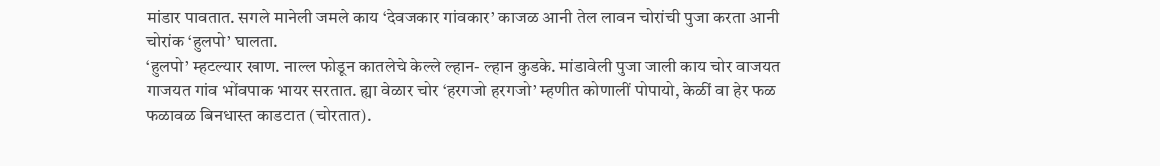मांडार पावतात. सगले मानेली जमले काय ‘देवजकार गांवकार’ काजळ आनी तेल लावन चोरांची पुजा करता आनी चोरांक ‘हुलपो’ घालता.
‘हुलपो’ म्हटल्यार खाण. नाल्ल फोडून कातलेचे केल्ले ल्हान- ल्हान कुडके. मांडावेली पुजा जाली काय चोर वाजयत गाजयत गांव भोंवपाक भायर सरतात. ह्या वेळार चोर ‘हरगजो हरगजो’ म्हणीत कोणालीं पोपायो, केळीं वा हेर फळ फळावळ बिनधास्त काडटात (चोरतात).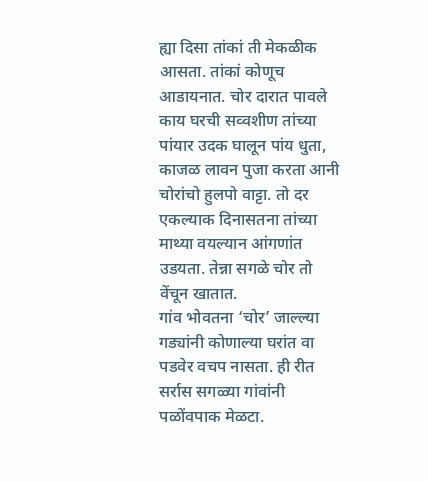ह्या दिसा तांकां ती मेकळीक आसता. तांकां कोणूच आडायनात. चोर दारात पावले काय घरची सव्वशीण तांच्या पांयार उदक घालून पांय धुता, काजळ लावन पुजा करता आनी चोरांचो हुलपो वाट्टा. तो दर एकल्याक दिनासतना तांच्या माथ्या वयल्यान आंगणांत उडयता. तेन्ना सगळे चोर तो वेंचून खातात.
गांव भोवतना ‘चोर’ जाल्ल्या गड्यांनी कोणाल्या घरांत वा पडवेर वचप नासता. ही रीत सर्रास सगळ्या गांवांनी पळोंवपाक मेळटा.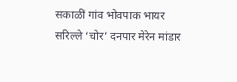सकाळीं गांव भोवपाक भायर सरिल्ले ‘चोर’ दनपार मेरेन मांडार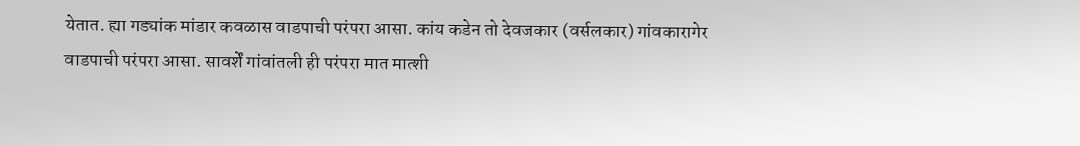येतात. ह्या गड्यांक मांडार कवळास वाडपाची परंपरा आसा. कांय कडेन तो देवजकार (वर्सलकार) गांवकारागेर वाडपाची परंपरा आसा. सावर्शें गांवांतली ही परंपरा मात मात्शी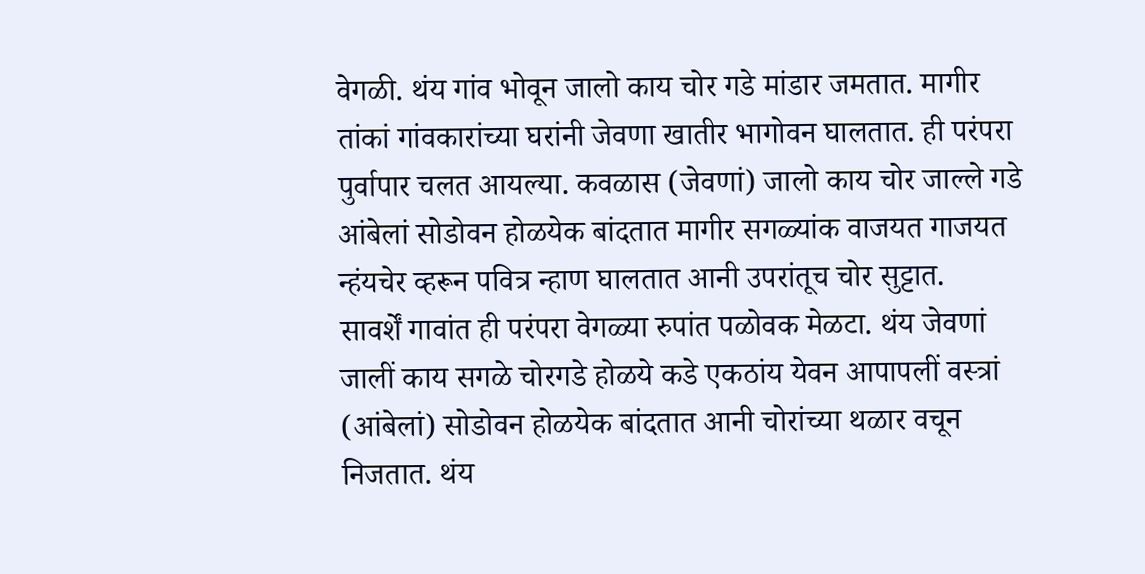वेगळी. थंय गांव भोवून जालो काय चोर गडे मांडार जमतात. मागीर तांकां गांवकारांच्या घरांनी जेवणा खातीर भागोवन घालतात. ही परंपरा पुर्वापार चलत आयल्या. कवळास (जेवणां) जालो काय चोर जाल्ले गडे आंबेलां सोडोवन होळयेक बांदतात मागीर सगळ्यांक वाजयत गाजयत न्हंयचेर व्हरून पवित्र न्हाण घालतात आनी उपरांतूच चोर सुट्टात.
सावर्शें गावांत ही परंपरा वेगळ्या रुपांत पळोवक मेळटा. थंय जेवणां जालीं काय सगळे चोरगडे होळये कडे एकठांय येवन आपापलीं वस्त्रां (आंबेलां) सोडोवन होळयेक बांदतात आनी चोरांच्या थळार वचून निजतात. थंय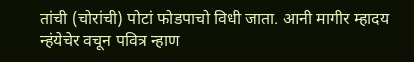तांची (चोरांची) पोटां फोडपाचो विधी जाता. आनी मागीर म्हादय न्हंयेचेर वचून पवित्र न्हाण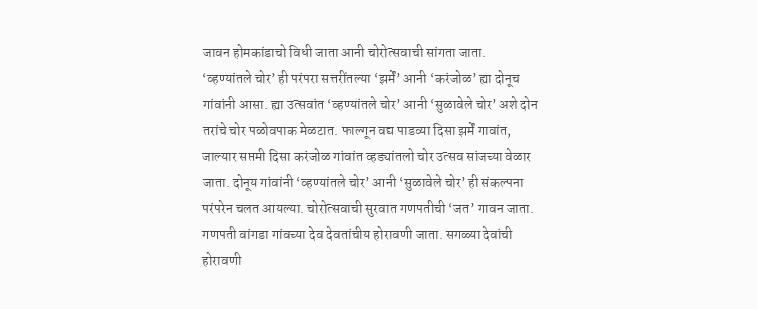जावन होमकांडाचो विधी जाता आनी चोरोत्सवाची सांगता जाता.
‘व्हण्यांतले चोर’ ही परंपरा सत्तरींतल्या ‘झर्में’ आनी ‘करंजोळ’ ह्या दोनूच गांवांनी आसा. ह्या उत्सवांत ‘व्हण्यांतले चोर’ आनी ‘सुळावेले चोर’ अशे दोन तरांचे चोर पळोवपाक मेळटात. फाल्गून वद्य पाडव्या दिसा झर्में गावांत, जाल्यार सप्तमी दिसा करंजोळ गांवांत व्हड्यांतलो चोर उत्सव सांजच्या वेळार जाता. दोनूय गांवांनी ‘व्हण्यांतले चोर’ आनी ‘सुळावेले चोर’ ही संकल्पना परंपरेन चलत आयल्या. चोरोत्सवाची सुरवात गणपतीची ‘जत’ गावन जाता. गणपती वांगडा गांवच्या देव देवतांचीय होरावणी जाता. सगळ्या देवांची होरावणी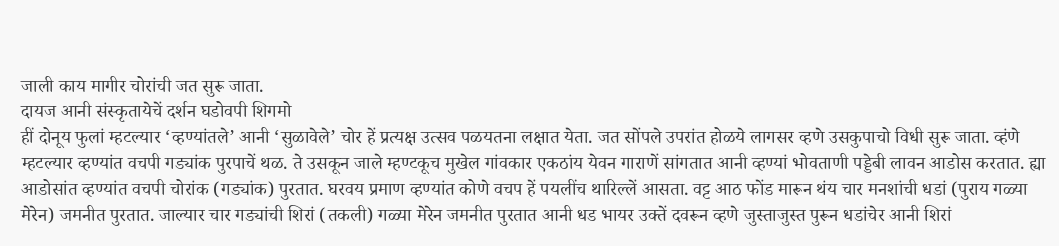जाली काय मागीर चोरांची जत सुरू जाता.
दायज आनी संस्कृतायेचें दर्शन घडोवपी शिगमो
हीं दोनूय फुलां म्हटल्यार ‘व्हण्यांतले’ आनी ‘सुळावेले’ चोर हें प्रत्यक्ष उत्सव पळयतना लक्षात येता. जत सोंपले उपरांत होळये लागसर व्हणे उसकुपाचो विधी सुरू जाता. व्हंणे म्हटल्यार व्हण्यांत वचपी गड्यांक पुरपाचें थळ. ते उसकून जाले म्हण्टकूच मुखेल गांवकार एकठांय येवन गाराणें सांगतात आनी व्हण्यां भोवताणी पड्डेबी लावन आडोस करतात. ह्या आडोसांत व्हण्यांत वचपी चोरांक (गड्यांक) पुरतात. घरवय प्रमाण व्हण्यांत कोणे वचप हें पयलींच थारिल्लें आसता. वट्ट आठ फोंड मारून थंय चार मनशांची धडां (पुराय गळ्या मेरेन) जमनीत पुरतात. जाल्यार चार गड्यांची शिरां (तकली) गळ्या मेरेन जमनीत पुरतात आनी धड भायर उक्तें दवरून व्हणे जुस्ताजुस्त पुरून धडांचेर आनी शिरां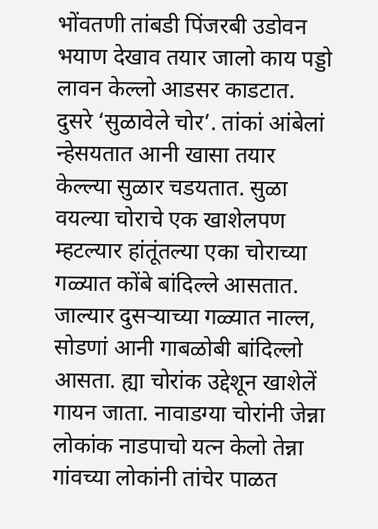भोंवतणी तांबडी पिंजरबी उडोवन भयाण देखाव तयार जालो काय पड्डो लावन केल्लो आडसर काडटात.
दुसरे ‘सुळावेले चोर’. तांकां आंबेलां न्हेसयतात आनी खासा तयार केल्ल्या सुळार चडयतात. सुळा वयल्या चोराचे एक खाशेलपण म्हटल्यार हांतूंतल्या एका चोराच्या गळ्यात कोंबे बांदिल्ले आसतात. जाल्यार दुसऱ्याच्या गळ्यात नाल्ल, सोडणां आनी गाबळोबी बांदिल्लो आसता. ह्या चोरांक उद्देशून खाशेलें गायन जाता. नावाडग्या चोरांनी जेन्ना लोकांक नाडपाचो यत्न केलो तेन्ना गांवच्या लोकांनी तांचेर पाळत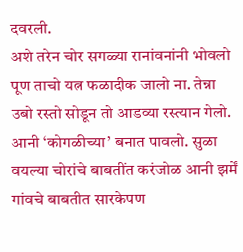दवरली.
अशे तरेन चोर सगळ्या रानांवनांनी भोवलो पूण ताचो यत्न फळादीक जालो ना. तेन्ना उबो रस्तो सोडून तो आडव्या रस्त्यान गेलो. आनी ‘कोगळीच्या’ बनात पावलो. सुळा वयल्या चोरांचे बाबतींत करंजोळ आनी झर्में गांवचे बाबतीत सारकेपण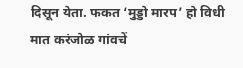दिसून येता. फकत ‘मुड्डो मारप’ हो विधी मात करंजोळ गांवचें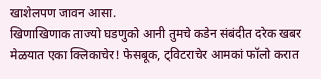खाशेलपण जावन आसा.
खिणाखिणाक ताज्यो घडणुको आनी तुमचे कडेन संबंदीत दरेक खबर मेळयात एका क्लिकाचेर! फेसबूक, ट्विटराचेर आमकां फॉलो करात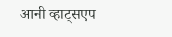आनी व्हाट्सएप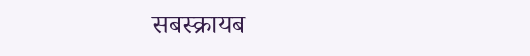सबस्क्रायब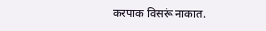करपाक विसरूं नाकात.